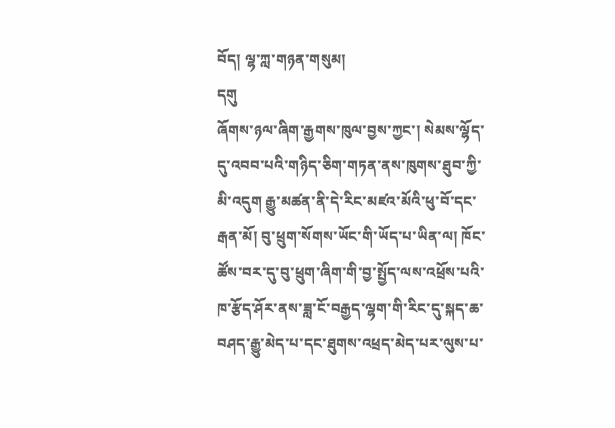བོད། ལྷ་ཀླ་གཉན་གསུམ།
དགུ
ཞོགས་ཉལ་ཞིག་རྒྱགས་ཁུལ་བྱས་ཀྱང་། སེམས་ལྷོད་དུ་འབབ་པའི་གཉིད་ཅིག་གཏན་ནས་ཁུགས་ཐུབ་ཀྱི་མི་འདུག རྒྱུ་མཚན་ནི་དེ་རིང་མཛའ་མོའི་ཕུ་བོ་དང་རྒན་མོ། བུ་ཕྲུག་སོགས་ཡོང་གི་ཡོད་པ་ཡིན་ལ། ཁོང་ཚོས་བར་དུ་བུ་ཕྲུག་ཞིག་གི་བྱ་སྤྱོད་ལས་འཕྲོས་པའི་ཁ་རྩོད་ཤོར་ནས་ཟླ་ངོ་བརྒྱད་ལྷག་གི་རིང་དུ་སྐད་ཆ་བཤད་རྒྱུ་མེད་པ་དང་ཐུགས་འཕྲད་མེད་པར་ལུས་པ་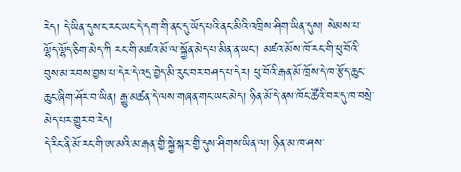རེད། དེ་ཡིན་དུས་ང་རང་ཡང་དེ་དག་གི་ནང་དུ་ཡོད་པའི་ནང་མིའི་འཁྲིས་ཤིག་ཡིན་དུས། སེམས་པ་ལྷོད་ལྷོད་ཅིག་མེད་ཀི རང་གི་མཛའ་མོ་ལ་སྐྱོན་མེད་པ་མིན་ན་ཡང་། མཛའ་མོས་ཁོ་རང་གི་ཕུ་བོའི་བུས་མ་རབས་བྱས་པ་དེར་དེ་འདྲ་བྱེད་མི་རུང་བར་བཤད་པ་དེར། ཕུ་བོའི་རྒན་མོ་ཁྲོས་དེ་ཁ་རྩོད་ཆུང་ཆུང་ཞིག་ཤོར་བ་ཡིན། རྒྱུ་མཚན་དེ་ལས་གཞན་གང་ཡང་མེད། ཉིན་མོ་དེ་ནས་ཁོང་ཚོའི་བར་དུ་ཁ་བསྲེ་མེད་པར་གྱུར་བ་རེད།
དེ་རིང་ནི་མོ་རང་གི་ཨ་མའི་མ་རྒན་གྱི་སྐྱེ་སྐར་གྱི་དུས་ཤིགས་ཡིན་ལ། ཉིན་མ་ཁ་ཤས་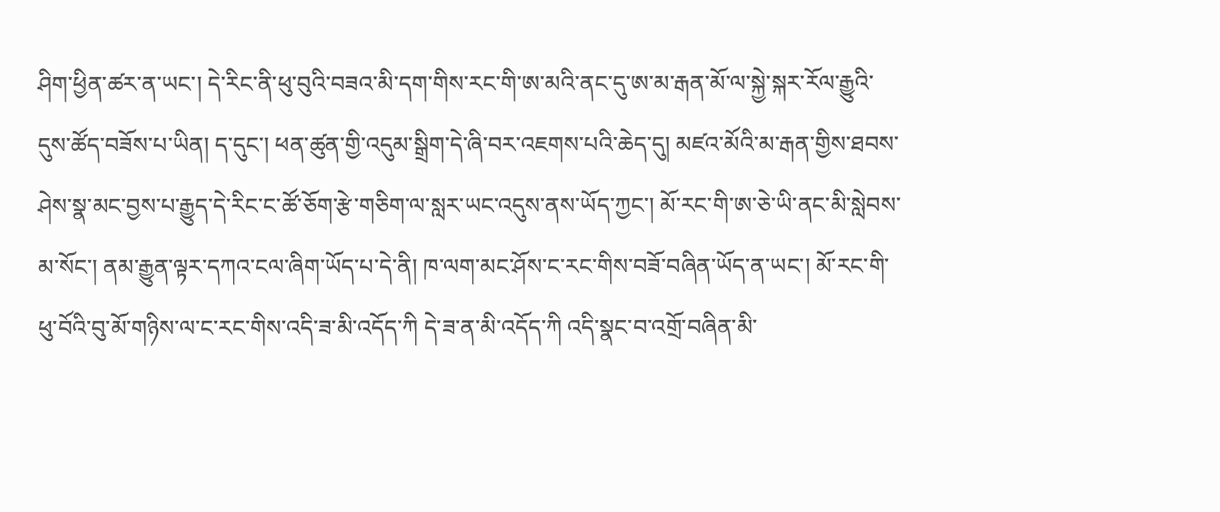ཤིག་ཕྱིན་ཚར་ན་ཡང་། དེ་རིང་ནི་ཕུ་བུའི་བཟའ་མི་དག་གིས་རང་གི་ཨ་མའི་ནང་དུ་ཨ་མ་རྒན་མོ་ལ་སྐྱེ་སྐར་རོལ་རྒྱུའི་དུས་ཚོད་བཟོས་པ་ཡིན། ད་དུང་། ཕན་ཚུན་གྱི་འདུམ་སྒྲིག་དེ་ཞི་བར་འཇགས་པའི་ཆེད་དུ། མཛའ་མོའི་མ་རྒན་གྱིས་ཐབས་ཤེས་སྣ་མང་བྱས་པ་རྒྱུད་དེ་རིང་ང་ཚོ་ཅོག་རྩེ་གཅིག་ལ་སླར་ཡང་འདུས་ནས་ཡོད་ཀྱང་། མོ་རང་གི་ཨ་ཅེ་ཡི་ནང་མི་སླེབས་མ་སོང་། ནམ་རྒྱུན་ལྟར་དཀའ་ངལ་ཞིག་ཡོད་པ་དེ་ནི། ཁ་ལག་མང་ཤོས་ང་རང་གིས་བཟོ་བཞིན་ཡོད་ན་ཡང་། མོ་རང་གི་ཕུ་བོའི་བུ་མོ་གཉིས་ལ་ང་རང་གིས་འདི་ཟ་མི་འདོད་ཀི དེ་ཟ་ན་མི་འདོད་ཀི འདི་སྣང་བ་འགྲོ་བཞིན་མི་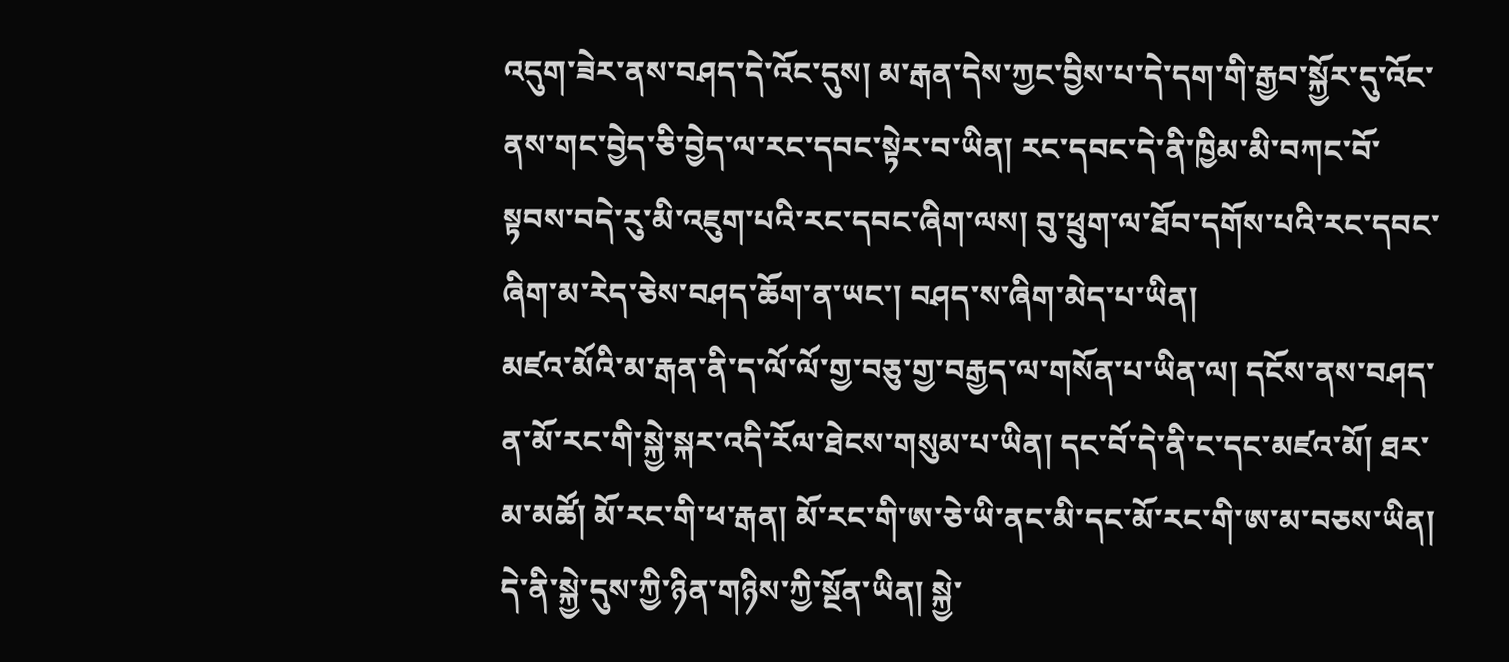འདུག་ཟེར་ནས་བཤད་དེ་འོང་དུས། མ་རྒན་དེས་ཀྱང་བྱིས་པ་དེ་དག་གི་རྒྱབ་སྐྱོར་དུ་འོང་ནས་གང་བྱེད་ཅི་བྱེད་ལ་རང་དབང་སྟེར་བ་ཡིན། རང་དབང་དེ་ནི་ཁྱིམ་མི་བཀང་བོ་སྟབས་བདེ་རུ་མི་འཇུག་པའི་རང་དབང་ཞིག་ལས། བུ་ཕྲུག་ལ་ཐོབ་དགོས་པའི་རང་དབང་ཞིག་མ་རེད་ཅེས་བཤད་ཆོག་ན་ཡང་། བཤད་ས་ཞིག་མེད་པ་ཡིན།
མཛའ་མོའི་མ་རྒན་ནི་ད་ལོ་ལོ་གྱ་བཅུ་གྱ་བརྒྱད་ལ་གསོན་པ་ཡིན་ལ། དངོས་ནས་བཤད་ན་མོ་རང་གི་སྐྱེ་སྐར་འདི་རོལ་ཐེངས་གསུམ་པ་ཡིན། དང་བོ་དེ་ནི་ང་དང་མཛའ་མོ། ཐར་མ་མཚོ། མོ་རང་གི་ཕ་རྒན། མོ་རང་གི་ཨ་ཅེ་ཡི་ནང་མི་དང་མོ་རང་གི་ཨ་མ་བཅས་ཡིན། དེ་ནི་སྐྱེ་དུས་ཀྱི་ཉིན་གཉིས་ཀྱི་སྔོན་ཡིན། སྐྱེ་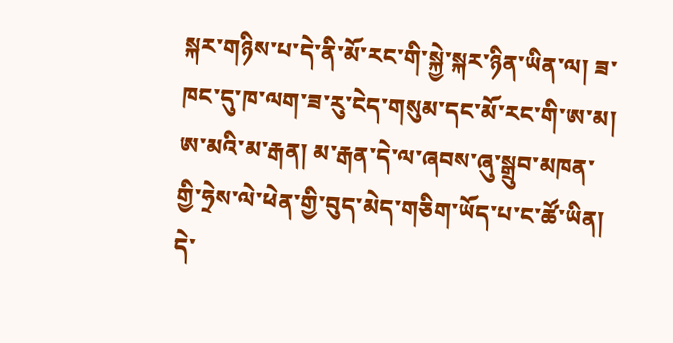སྐར་གཉིས་པ་དེ་ནི་མོ་རང་གི་སྐྱེ་སྐར་ཉིན་ཡིན་ལ། ཟ་ཁང་དུ་ཁ་ལག་ཟ་རུ་ངེད་གསུམ་དང་མོ་རང་གི་ཨ་མ། ཨ་མའི་མ་རྒན། མ་རྒན་དེ་ལ་ཞབས་ཞུ་སྒྲུབ་མཁན་གྱི་ཧྲེས་ལེ་ཕེན་གྱི་བུད་མེད་གཅིག་ཡོད་པ་ང་ཚོ་ཡིན། དེ་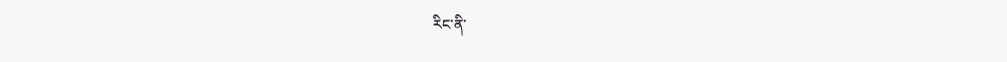རིང་ནི་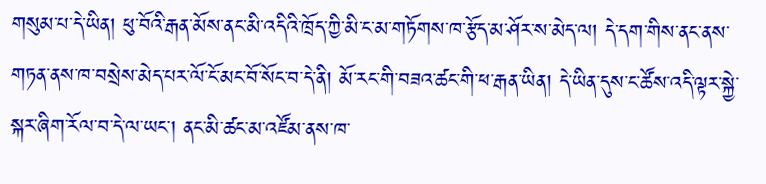གསུམ་པ་དེ་ཡིན། ཕུ་བོའི་རྒན་མོས་ནང་མི་འདིའི་ཁྲོད་ཀྱི་མི་ང་མ་གཏོགས་ཁ་རྩོད་མ་ཤོར་ས་མེད་ལ། དེ་དག་གིས་ནང་ནས་གཏན་ནས་ཁ་བསྲེས་མེད་པར་ལོ་ངོ་མང་བོ་སོང་བ་དེ་ནི། མོ་རང་གི་བཟའ་ཚང་གི་ཕ་རྒན་ཡིན། དེ་ཡིན་དུས་ང་ཚོས་འདི་ལྟར་སྐྱེ་སྐར་ཞིག་རོལ་བ་དེ་ལ་ཡང་། ནང་མི་ཚང་མ་འཛོམ་ནས་ཁ་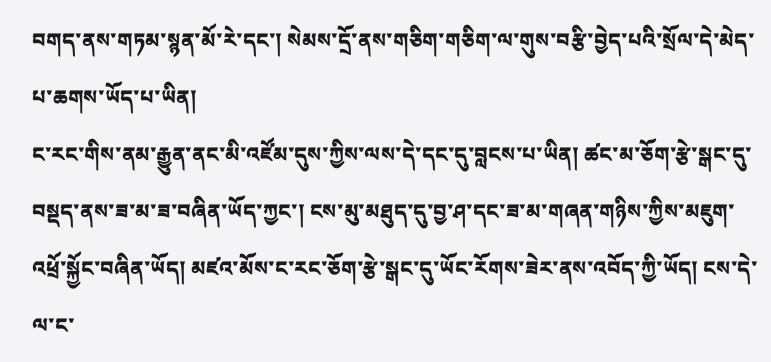བགད་ནས་གཏམ་སྙན་མོ་རེ་དང་། སེམས་དྲོ་ནས་གཅིག་གཅིག་ལ་གུས་བརྩི་བྱེད་པའི་སྲོལ་དེ་མེད་པ་ཆགས་ཡོད་པ་ཡིན།
ང་རང་གིས་ནམ་རྒྱུན་ནང་མི་འཛོམ་དུས་ཀྱིས་ལས་དེ་དང་དུ་བླངས་པ་ཡིན། ཚང་མ་ཅོག་རྩེ་སྒང་དུ་བསྡད་ནས་ཟ་མ་ཟ་བཞིན་ཡོད་ཀྱང་། ངས་མུ་མཐུད་དུ་བྱ་ཤ་དང་ཟ་མ་གཞན་གཉིས་ཀྱིས་མཇུག་འཕྲོ་སྐྱོང་བཞིན་ཡོད། མཛའ་མོས་ང་རང་ཅོག་རྩེ་སྒང་དུ་ཡོང་རོགས་ཟེར་ནས་འབོད་ཀྱི་ཡོད། ངས་དེ་ལ་ང་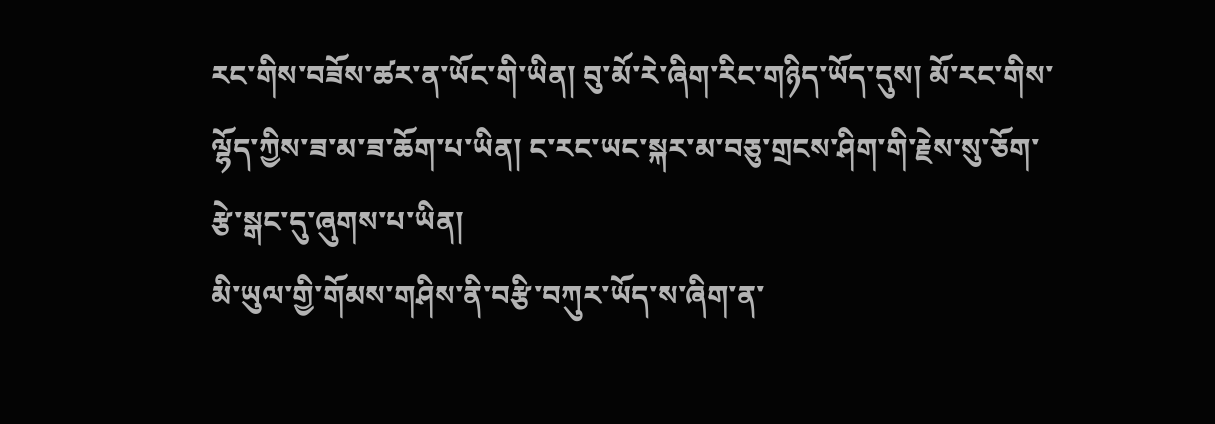རང་གིས་བཟོས་ཚར་ན་ཡོང་གི་ཡིན། བུ་མོ་རེ་ཞིག་རིང་གཉིད་ཡོད་དུས། མོ་རང་གིས་ལྷོད་ཀྱིས་ཟ་མ་ཟ་ཆོག་པ་ཡིན། ང་རང་ཡང་སྐར་མ་བཅུ་གྲངས་ཤིག་གི་རྗེས་སུ་ཅོག་རྩེ་སྒང་དུ་ཞུགས་པ་ཡིན།
མི་ཡུལ་གྱི་གོམས་གཤིས་ནི་བརྩི་བཀུར་ཡོད་ས་ཞིག་ན་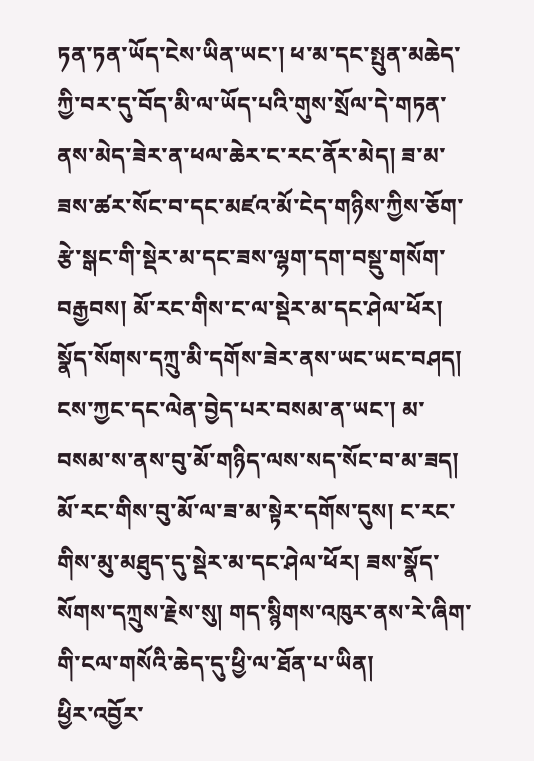ཏན་ཏན་ཡོད་ངེས་ཡིན་ཡང་། ཕ་མ་དང་སྤུན་མཆེད་ཀྱི་བར་དུ་བོད་མི་ལ་ཡོད་པའི་གུས་སྲོལ་དེ་གཏན་ནས་མེད་ཟེར་ན་ཕལ་ཆེར་ང་རང་ནོར་མེད། ཟ་མ་ཟས་ཚར་སོང་བ་དང་མཛའ་མོ་ངེད་གཉིས་ཀྱིས་ཅོག་རྩེ་སྒང་གི་སྡེར་མ་དང་ཟས་ལྷག་དག་བསྡུ་གསོག་བརྒྱབས། མོ་རང་གིས་ང་ལ་སྡེར་མ་དང་ཤེལ་ཕོར། སྣོད་སོགས་དཀྲུ་མི་དགོས་ཟེར་ནས་ཡང་ཡང་བཤད། ངས་ཀྱང་དང་ལེན་བྱེད་པར་བསམ་ན་ཡང་། མ་བསམ་ས་ནས་བུ་མོ་གཉིད་ལས་སད་སོང་བ་མ་ཟད། མོ་རང་གིས་བུ་མོ་ལ་ཟ་མ་སྟེར་དགོས་དུས། ང་རང་གིས་མུ་མཐུད་དུ་སྡེར་མ་དང་ཤེལ་ཕོར། ཟས་སྣོད་སོགས་དཀྲུས་རྗེས་སུ། གད་སྙིགས་འཁུར་ནས་རེ་ཞིག་གི་ངལ་གསོའི་ཆེད་དུ་ཕྱི་ལ་ཐོན་པ་ཡིན།
ཕྱིར་འབྱོར་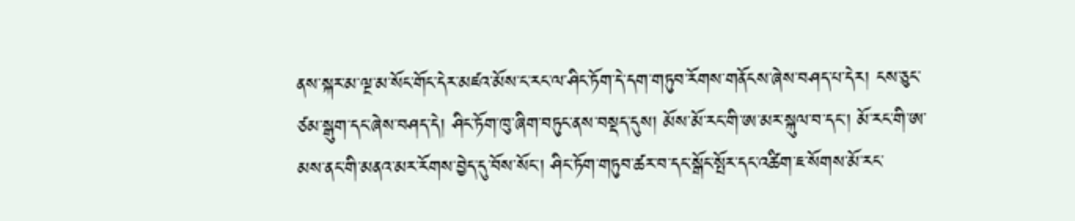ནས་སྐར་མ་ལྔ་མ་སོང་གོང་དེར་མཛའ་མོས་ང་རང་ལ་ཤིང་ཏོག་དེ་དག་གཏུབ་རོགས་གནོངས་ཞེས་བཤད་པ་དེར། ངས་ཅུང་ཙམ་སྒུག་དང་ཞེས་བཤད་དེ། ཤིང་ཏོག་ཁུ་ཞིག་བཏུང་ནས་བསྡད་དུས། མོས་མོ་རང་གི་ཨ་མར་སྐུལ་བ་དང་། མོ་རང་གི་ཨ་མས་ནང་གི་མནའ་མར་རོགས་བྱེད་དུ་བོས་སོང་། ཤིང་ཏོག་གཏུབ་ཚར་བ་དང་སྒོང་སྤོར་དང་འཚིག་ཇ་སོགས་མོ་རང་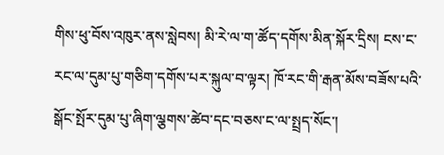གིས་ཕུ་བོས་འཁུར་ནས་སླེབས། མི་རེ་ལ་ག་ཚོད་དགོས་མིན་སྐོར་དྲིས། ངས་ང་རང་ལ་དུམ་པུ་གཅིག་དགོས་པར་སྐུལ་བ་ལྟར། ཁོ་རང་གི་རྒན་མོས་བཟོས་པའི་སྒོང་སྤོར་དུམ་པུ་ཞིག་ལྕགས་ཚེབ་དང་བཅས་ང་ལ་སྤྲད་སོང་།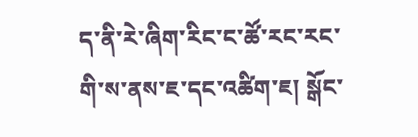ད་ནི་རེ་ཞིག་རིང་ང་ཚོ་རང་རང་གི་ས་ནས་ཇ་དང་འཚིག་ཇ། སྒོང་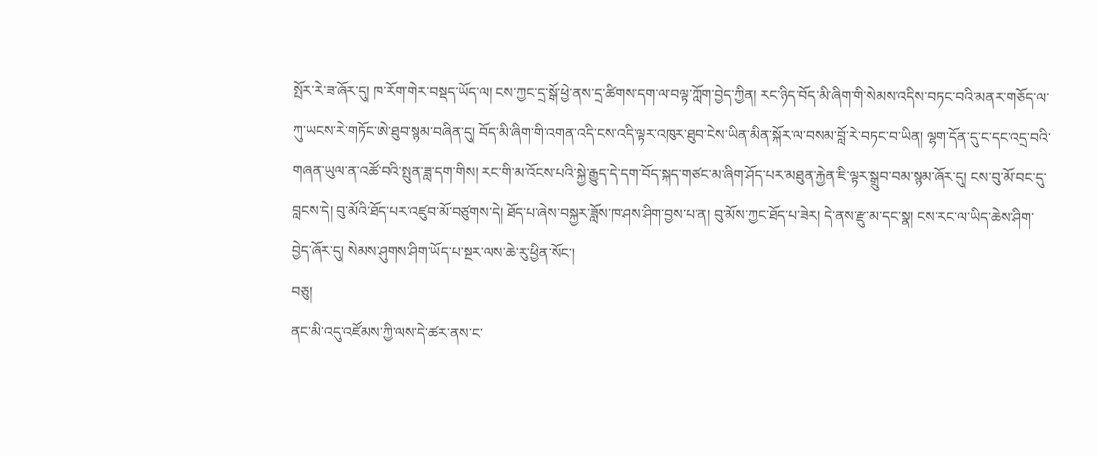སྤོར་རེ་ཟ་ཞོར་དུ། ཁ་རོག་གེར་བསྡད་ཡོད་ལ། ངས་ཀྱང་དྲ་སྒོ་ཕྱེ་ནས་དྲ་ཚིགས་དག་ལ་བལྟ་ཀློག་བྱེད་ཀྱིན། རང་ཉིད་བོད་མི་ཞིག་གི་སེམས་འདིས་བཏང་བའི་མནར་གཅོད་ལ་ཀུ་ཡངས་རེ་གཏོང་ཨེ་ཐུབ་སྙམ་བཞིན་དུ། བོད་མི་ཞིག་གི་འགན་འདི་ངས་འདི་ལྟར་འཁུར་ཐུབ་ངེས་ཡིན་མིན་སྐོར་ལ་བསམ་བློ་རེ་བཏང་བ་ཡིན། ལྷག་དོན་དུ་ང་དང་འདྲ་བའི་གཞན་ཡུལ་ན་འཚོ་བའི་སྤུན་ཟླ་དག་གིས། རང་གི་མ་འོངས་པའི་སྐྱེ་རྒྱུད་དེ་དག་བོད་སྐད་གཙང་མ་ཞིག་ཤོད་པར་མཐུན་རྐྱེན་ཇི་ལྟར་སྒྲུབ་བམ་སྙམ་ཞོར་དུ། ངས་བུ་མོ་བང་དུ་བླངས་དེ། བུ་མོའི་ཐོད་པར་འཛུབ་མོ་བཙུགས་དེ། ཐོད་པ་ཞེས་བསྐྱར་ཟློས་ཁ་ཤས་ཤིག་བྱས་པ་ན། བུ་མོས་ཀྱང་ཐོད་པ་ཟེར། དེ་ནས་རྫུ་མ་དང་སྣ། ངས་རང་ལ་ཡིད་ཆེས་ཤིག་བྱེད་ཞོར་དུ། སེམས་ཤུགས་ཤིག་ཡོད་པ་སྔར་ལས་ཆེ་རུ་ཕྱིན་སོང་།
བཅུ།
ནང་མི་འདུ་འཛོམས་ཀྱི་ལས་དེ་ཚར་ནས་ང་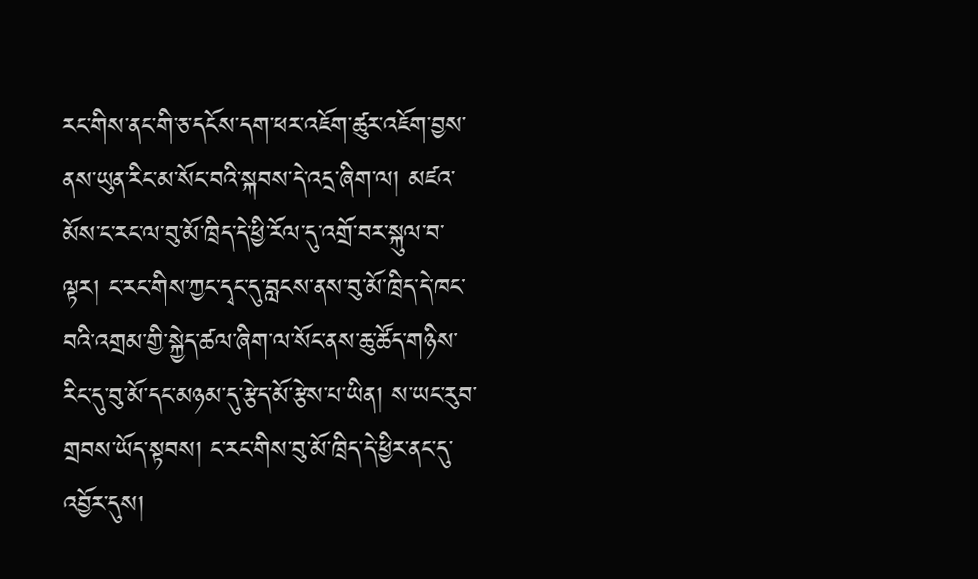རང་གིས་ནང་གི་ཅ་དངོས་དག་ཕར་འཇོག་ཚུར་འཇོག་བྱས་ནས་ཡུན་རིང་མ་སོང་བའི་སྐབས་དེ་འདྲ་ཞིག་ལ། མཛའ་མོས་ང་རང་ལ་བུ་མོ་ཁྲིད་དེ་ཕྱི་རོལ་དུ་འགྲོ་བར་སྐུལ་བ་ལྟར། ང་རང་གིས་ཀྱང་དྭང་དུ་བླངས་ནས་བུ་མོ་ཁྲིད་དེ་ཁང་བའི་འགྲམ་གྱི་སྐྱེད་ཚལ་ཞིག་ལ་སོང་ནས་ཆུ་ཚོད་གཉིས་རིང་དུ་བུ་མོ་དང་མཉམ་དུ་རྩེད་མོ་རྩེས་པ་ཡིན། ས་ཡང་རུབ་གྲབས་ཡོད་སྟབས། ང་རང་གིས་བུ་མོ་ཁྲིད་དེ་ཕྱིར་ནང་དུ་འབྱོར་དུས།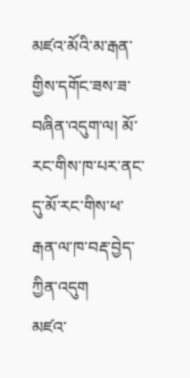མཛའ་མོའི་མ་རྒན་གྱིས་དགོང་ཟས་ཟ་བཞིན་འདུག་ལ། མོ་རང་གིས་ཁ་པར་ནང་དུ་མོ་རང་གིས་ཕ་རྒན་ལ་ཁ་བརྡ་བྱེད་ཀྱིན་འདུག
མཛའ་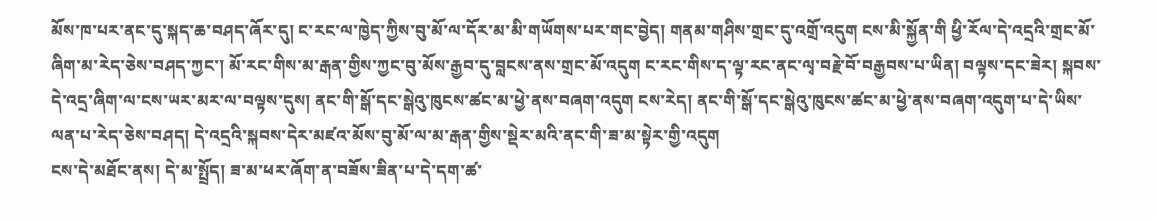མོས་ཁ་པར་ནང་དུ་སྐད་ཆ་བཤད་ཞོར་དུ། ང་རང་ལ་ཁྱེད་ཀྱིས་བུ་མོ་ལ་དོར་མ་མི་གཡོགས་པར་གང་བྱེད། གནམ་གཤིས་གྲང་དུ་འགྲོ་འདུག ངས་མི་སྐྱོན་གི ཕྱི་རོལ་དེ་འདྲའི་གྲང་མོ་ཞིག་མ་རེད་ཅེས་བཤད་ཀྱང་། མོ་རང་གིས་མ་རྒན་གྱིས་ཀྱང་བུ་མོས་རྒྱབ་དུ་བླངས་ནས་གྲང་མོ་འདུག ང་རང་གིས་ད་ལྟ་རང་ནང་ལྭ་བརྗེ་བོ་བརྒྱབས་པ་ཡིན། བལྟས་དང་ཟེར། སྐབས་དེ་འདྲ་ཞིག་ལ་ངས་ཡར་མར་ལ་བལྟས་དུས། ནང་གི་སྒོ་དང་སྒེའུ་ཁུངས་ཚང་མ་ཕྱེ་ནས་བཞག་འདུག ངས་རེད། ནང་གི་སྒོ་དང་སྒེའུ་ཁུངས་ཚང་མ་ཕྱེ་ནས་བཞག་འདུག་པ་དེ་ཡིས་ལན་པ་རེད་ཅེས་བཤད། དེ་འདྲའི་སྐབས་དེར་མཛའ་མོས་བུ་མོ་ལ་མ་རྒན་གྱིས་སྡེར་མའི་ནང་གི་ཟ་མ་སྟེར་གྱི་འདུག
ངས་དེ་མཐོང་ནས། དེ་མ་སྤྲོད། ཟ་མ་ཕར་ཞོག་ན་བཟོས་ཟིན་པ་དེ་དག་ཚ་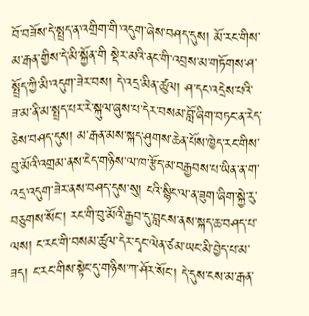བོ་བཟོས་དེ་སྤྲད་ན་འགྲིག་གི་འདུག་ཞེས་བཤད་དུས། མོ་རང་གིས་མ་རྒན་གྱིས་དེ་མི་སྐྱོན་གི སྡེར་མའི་ནང་གི་འབྲས་མ་གཏོགས་ཤ་སྤྲོད་ཀྱི་མི་འདུག་ཟེར་བས། དེ་འདྲ་མིན་ཚུལ། ཤ་དང་འདྲེས་པའི་ཟ་མ་ནི་མ་སྤྲད་པར་རེ་སྐུལ་ཞུས་པ་དེར་བསམ་བློ་ཞིག་བཏང་ན་རེད་ཅེས་བཤད་དུས། མ་རྒན་མས་སྐད་ཤུགས་ཆེན་པོས་ཁྱེད་རང་གིས་བུ་མོའི་འགྲམ་ནས་ངེད་གཉིས་ལ་ཁ་རྩོད་མ་བརྒྱབས་པ་ཡིན་ན་ག་འདྲ་འདུག་ཟེར་ནས་བཤད་དུས་སུ། ངའི་སྙིང་ལ་ན་ཟུག་ཞིག་སྐྱེ་རུ་བཅུགས་སོང་། རང་གི་བུ་མོའི་རྒྱབ་དུ་བླངས་ནས་སྐད་ཆ་བཤད་པ་ལས། ང་རང་གི་བསམ་ཚུལ་དེར་དྭང་ལེན་ཙམ་ཡང་མི་བྱེད་པ་མ་ཟད། ང་རང་གིས་སྟེང་དུ་གཉིས་ཀ་ཤོར་སོང་། དེ་དུས་ངས་མ་རྒན་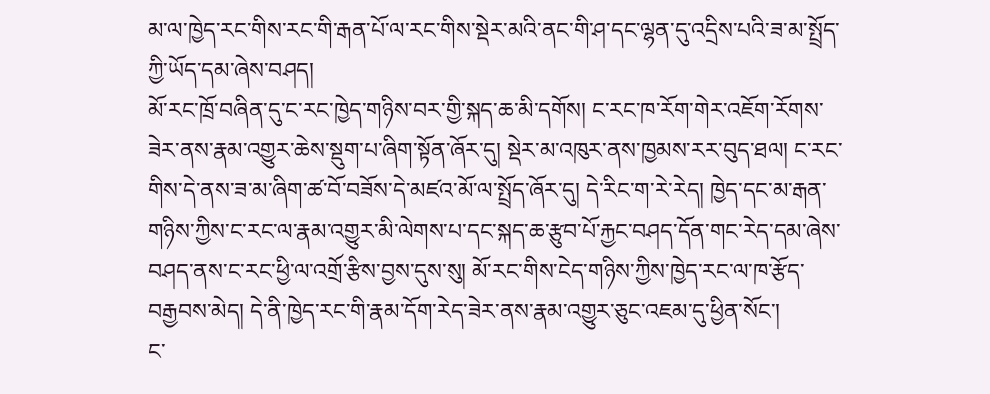མ་ལ་ཁྱེད་རང་གིས་རང་གི་རྒན་པོ་ལ་རང་གིས་སྡེར་མའི་ནང་གི་ཤ་དང་ལྷན་དུ་འདྲིས་པའི་ཟ་མ་སྤྲོད་ཀྱི་ཡོད་དམ་ཞེས་བཤད།
མོ་རང་ཁྲོ་བཞིན་དུ་ང་རང་ཁྱེད་གཉིས་བར་གྱི་སྐད་ཆ་མི་དགོས། ང་རང་ཁ་རོག་གེར་འཇོག་རོགས་ཟེར་ནས་རྣམ་འགྱུར་ཆེས་སྡུག་པ་ཞིག་སྟོན་ཞོར་དུ། སྡེར་མ་འཁུར་ནས་ཁྱམས་རར་བུད་ཐལ། ང་རང་གིས་དེ་ནས་ཟ་མ་ཞིག་ཚ་བོ་བཟོས་དེ་མཛའ་མོ་ལ་སྤྲོད་ཞོར་དུ། དེ་རིང་ག་རེ་རེད། ཁྱེད་དང་མ་རྒན་གཉིས་ཀྱིས་ང་རང་ལ་རྣམ་འགྱུར་མི་ལེགས་པ་དང་སྐད་ཆ་རྩུབ་པོ་རྐྱང་བཤད་དོན་གང་རེད་དམ་ཞེས་བཤད་ནས་ང་རང་ཕྱི་ལ་འགྲོ་རྩིས་བྱས་དུས་སུ། མོ་རང་གིས་ངེད་གཉིས་ཀྱིས་ཁྱེད་རང་ལ་ཁ་རྩོད་བརྒྱབས་མེད། དེ་ནི་ཁྱེད་རང་གི་རྣམ་དོག་རེད་ཟེར་ནས་རྣམ་འགྱུར་ཅུང་འཇམ་དུ་ཕྱིན་སོང་།
ང་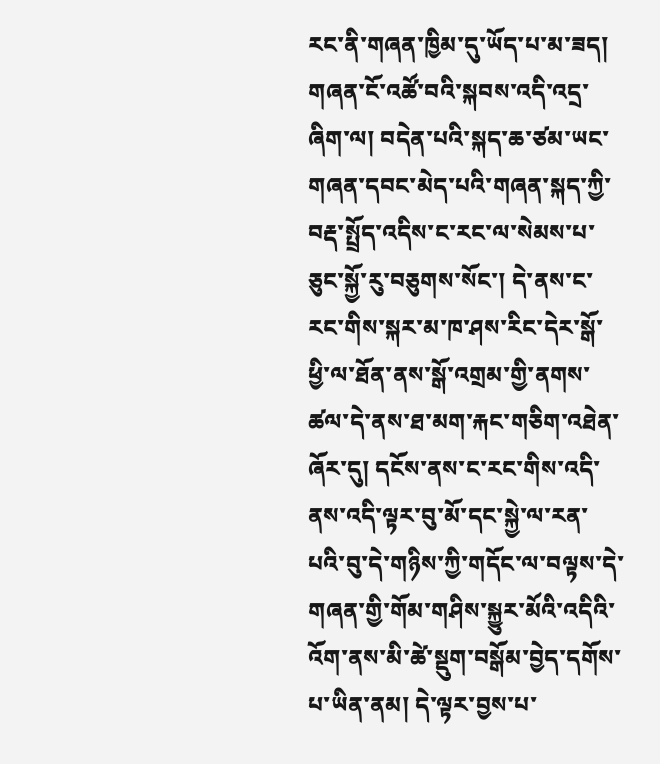རང་ནི་གཞན་ཁྱིམ་དུ་ཡོད་པ་མ་ཟད། གཞན་ངོ་འཚོ་བའི་སྐབས་འདི་འདྲ་ཞིག་ལ། བདེན་པའི་སྐད་ཆ་ཙམ་ཡང་གཞན་དབང་མེད་པའི་གཞན་སྐད་ཀྱི་བརྡ་སྤྲོད་འདིས་ང་རང་ལ་སེམས་པ་ཅུང་སྐྱོ་རུ་བཅུགས་སོང་། དེ་ནས་ང་རང་གིས་སྐར་མ་ཁ་ཤས་རིང་དེར་སྒོ་ཕྱི་ལ་ཐོན་ནས་སྒོ་འགྲམ་གྱི་ནགས་ཚལ་དེ་ནས་ཐ་མག་རྐང་གཅིག་འཐེན་ཞོར་དུ། དངོས་ནས་ང་རང་གིས་འདི་ནས་འདི་ལྟར་བུ་མོ་དང་སྐྱེ་ལ་རན་པའི་བུ་དེ་གཉིས་ཀྱི་གདོང་ལ་བལྟས་དེ་གཞན་གྱི་གོམ་གཤིས་སྐྱུར་མོའི་འདིའི་འོག་ནས་མི་ཚེ་སྡུག་བསྒོམ་བྱེད་དགོས་པ་ཡིན་ནམ། དེ་ལྟར་བྱས་པ་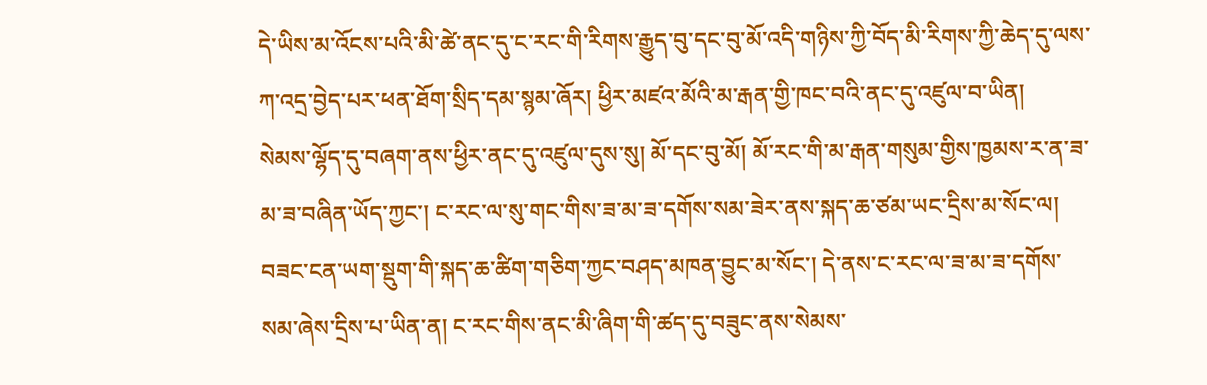དེ་ཡིས་མ་འོངས་པའི་མི་ཚེ་ནང་དུ་ང་རང་གི་རིགས་རྒྱུད་བུ་དང་བུ་མོ་འདི་གཉིས་ཀྱི་བོད་མི་རིགས་ཀྱི་ཆེད་དུ་ལས་ཀ་འདྲ་བྱེད་པར་ཕན་ཐོག་སྲིད་དམ་སྙམ་ཞོར། ཕྱིར་མཛའ་མོའི་མ་རྒན་གྱི་ཁང་བའི་ནང་དུ་འཛུལ་བ་ཡིན།
སེམས་ལྷོད་དུ་བཞག་ནས་ཕྱིར་ནང་དུ་འཛུལ་དུས་སུ། མོ་དང་བུ་མོ། མོ་རང་གི་མ་རྒན་གསུམ་གྱིས་ཁྱམས་ར་ན་ཟ་མ་ཟ་བཞིན་ཡོད་ཀྱང་། ང་རང་ལ་སུ་གང་གིས་ཟ་མ་ཟ་དགོས་སམ་ཟེར་ནས་སྐད་ཆ་ཙམ་ཡང་དྲིས་མ་སོང་ལ། བཟང་ངན་ཡག་སྡུག་གི་སྐད་ཆ་ཚིག་གཅིག་ཀྱང་བཤད་མཁན་བྱུང་མ་སོང་། དེ་ནས་ང་རང་ལ་ཟ་མ་ཟ་དགོས་སམ་ཞེས་དྲིས་པ་ཡིན་ན། ང་རང་གིས་ནང་མི་ཞིག་གི་ཚད་དུ་བཟུང་ནས་སེམས་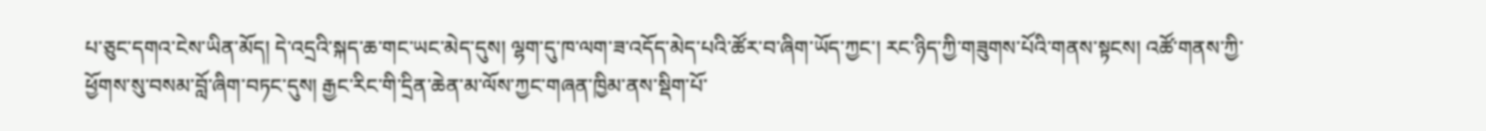པ་ཅུང་དགའ་ངེས་ཡིན་མོད། དེ་འདྲའི་སྐད་ཆ་གང་ཡང་མེད་དུས། ལྷག་དུ་ཁ་ལག་ཟ་འདོད་མེད་པའི་ཚོར་བ་ཞིག་ཡོད་ཀྱང་། རང་ཉིད་ཀྱི་གཟུགས་པོའི་གནས་སྟངས། འཚོ་གནས་ཀྱི་ཕྱོགས་སུ་བསམ་བློ་ཞིག་བཏང་དུས། རྒྱང་རིང་གི་དྲིན་ཆེན་མ་ལོས་ཀྱང་གཞན་ཁྱིམ་ནས་སྡིག་པོ་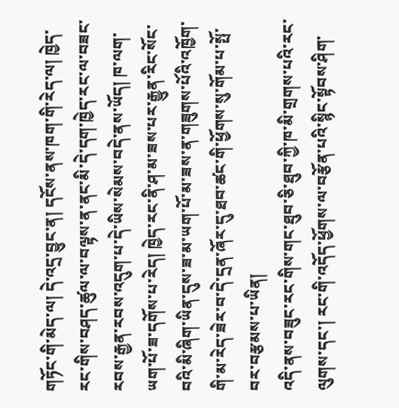གཏོང་གི་མེད་ལ། དེ་འདྲ་བྱུང་ན། དངོས་ནས་ཁག་གི་རེད་ལ། ཁྱེད་རང་གིས་བཤད་ཚུལ་ལ་བལྟས་ན་ནང་མི་དེ་དག་ཁྱེད་རང་ལ་བཟང་རབས་རྒྱན་རབས་འདུག་པ་དེ་ཡིས་སེམས་བདེ་ནས་ཡོད། ཁ་ལག་ཡག་པོ་ཟ་དགོས་པ་རེད། ཁྱེད་རང་ནི་ཤ་མ་ཟས་པར་རྒྱུན་རིང་སོང་བའི་མི་ཞིག་ཡིན་དུས་ཟ་མ་ཡག་པོ་མ་ཟས་ན་གཟུགས་པོའི་འཁྱོག་གི་མ་རེད་ཟེར་བ་དེ་དྲན་ཞོར་དུ་ཐབ་ཚང་གི་ཕྱོགས་སུ་གོམ་པ་སྤོ་བར་བརྩམས་པ་ཡིན།
འདི་ནས་བཟུང་རང་གིས་གང་ཐུབ་ཅི་ཐུབ་ཀྱི་ཁ་མི་གྲགས་པའི་རང་ལུགས་དང་། རང་གི་འདོད་ཕྱོགས་ལ་བརྩོན་པའི་སྙིང་སྟོབས་ཤིག་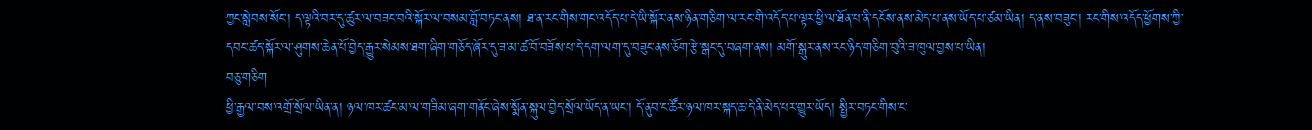ཀྱང་སླེབས་སོང་། ད་ལྟའི་བར་དུ་ཚུར་ལ་བཟང་བའི་སྐོར་ལ་བསམ་བློ་བཏང་ནས། ཐ་ན་རང་གིས་གང་འདོད་པ་དེ་ཡི་སྐོར་ནས་ཉིན་གཅིག་ལ་རང་གི་འདོད་པ་ལྟར་ཕྱི་ལ་ཐོན་པ་ནི་དངོས་ནས་མེད་པ་ནས་ཡོད་པ་ཙམ་ཡིན། ད་ནས་བཟུང་། རང་གིས་འདོད་ཕྱོགས་ཀྱི་དབང་ཚད་སྐོར་ལ་ཤུགས་ཆེན་པོ་བྱེད་རྒྱུར་སེམས་ཐག་ཞིག་གཅོད་ཞོར་དུ་ཟ་མ་ཚ་བོ་བཟོས་པ་དེ་དག་ལག་དུ་བཟུང་ནས་ཅོག་རྩེ་སྒང་དུ་བཞག་ནས། མགོ་སྒུར་ནས་རང་ཉིད་གཅིག་བུའི་ཟ་ཁུལ་བྱས་པ་ཡིན།
བཅུ་གཅིག
ཕྱི་རྒྱལ་བས་འགྲོ་སྲོལ་ཡིན་ན། ཉལ་ཁར་ཚང་མ་ལ་གཟིམ་ཞག་གནོང་ཞེས་སྨོན་སྐུལ་བྱེད་སྲོལ་ཡོད་ན་ཡང་། དོ་ནུབ་ང་ཚོར་ཉལ་ཁར་སྐད་ཆ་དེ་ནི་མེད་པར་གྱུར་ཡོད། སྤྱིར་བཏང་གིས་ང་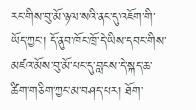རང་གིས་བུ་མོ་ཉལ་སའི་ནང་དུ་འཇོག་གི་ཡོད་ཀྱང་། དོ་ནུབ་ཁོང་ཁྲོ་དེ་ཡིས་དབང་གིས་མཛའ་མོས་བུ་མོ་པང་དུ་བླངས་དེ་སྐད་ཆ་ཚིག་གཅིག་ཀྱང་མ་བཤད་པར། ཐོག་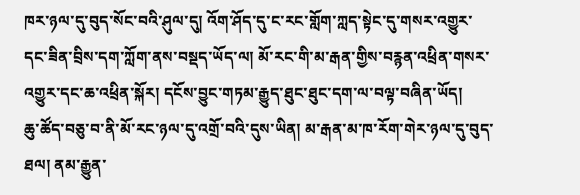ཁར་ཉལ་དུ་བུད་སོང་བའི་ཤུལ་དུ། འོག་ཤོད་དུ་ང་རང་གློག་ཀླད་སྟེང་དུ་གསར་འགྱུར་དང་ཟིན་བྲིས་དག་ཀློག་ནས་བསྡད་ཡོད་ལ། མོ་རང་གི་མ་རྒན་གྱིས་བརྙན་འཕྲིན་གསར་འགྱུར་དང་ཆ་འཕྲིན་སྐོར། དངོས་བྱུང་གཏམ་རྒྱུད་ཐུང་ཐུང་དག་ལ་བལྟ་བཞིན་ཡོད།
ཆུ་ཚོད་བཅུ་བ་ནི་མོ་རང་ཉལ་དུ་འགྲོ་བའི་དུས་ཡིན། མ་རྒན་མ་ཁ་རོག་གེར་ཉལ་དུ་བུད་ཐལ། ནམ་རྒྱུན་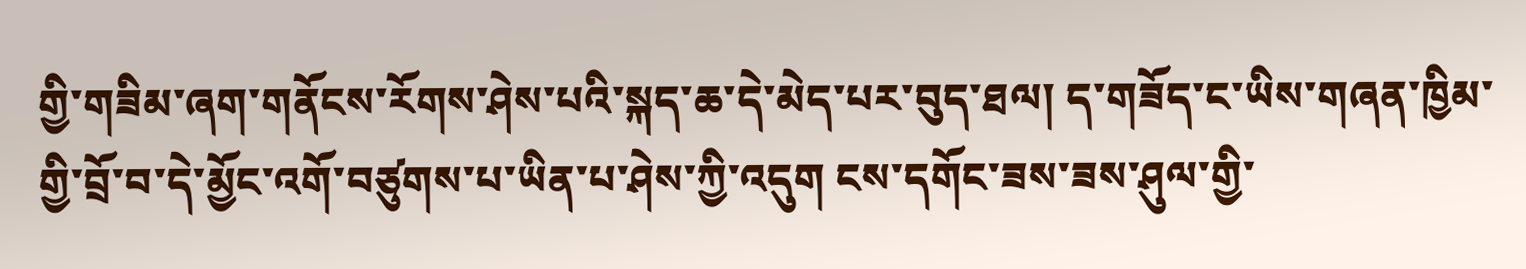གྱི་གཟིམ་ཞག་གནོངས་རོགས་ཤེས་པའི་སྐད་ཆ་དེ་མེད་པར་བུད་ཐལ། ད་གཟོད་ང་ཡིས་གཞན་ཁྱིམ་གྱི་བྲོ་བ་དེ་མྱོང་འགོ་བཙུགས་པ་ཡིན་པ་ཤེས་ཀྱི་འདུག ངས་དགོང་ཟས་ཟས་ཤུལ་གྱི་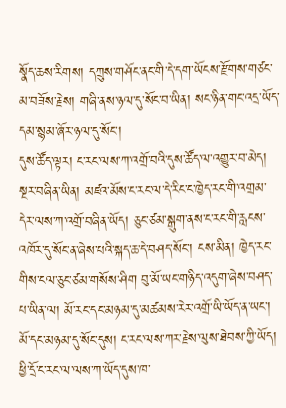སྣོད་ཆས་རིགས། དཀྲུས་གཤོང་ནང་གི་དེ་དག་ཡོངས་རྫོགས་གཙང་མ་བཟོས་རྗེས། གཞི་ནས་ཉལ་དུ་སོང་བ་ཡིན། སང་ཉིན་གང་འདྲ་ཡོད་དམ་སྙམ་ཞོར་ཉལ་དུ་སོང་།
དུས་ཚོད་ལྟར། ང་རང་ལས་ཀ་འགྲོ་བའི་དུས་ཚོད་ལ་འགྱུར་བ་མེད། སྔར་བཞིན་ཡིན། མཛའ་མོས་ང་རང་ལ་དེ་རིང་ང་ཁྱེད་རང་གི་འགྲམ་དེར་ལས་ཀ་འགྲོ་བཞིན་ཡོད། ཅུང་ཙམ་སྒུག་ནས་ང་རང་གི་རླངས་འཁོར་དུ་སོང་ན་ཞེས་པའི་སྐད་ཆ་དེ་བཤད་སོང་། ངས་མིན། ཁྱེད་རང་གིས་ངལ་ཅུང་ཙམ་གསོས་ཤིག བུ་མོ་ཡང་གཉིད་འདུག་ཞེས་བཤད་པ་ཡིན་ལ། མོ་རང་དང་མཉམ་དུ་མཚམས་རེར་འགྲོ་ཡི་ཡོད་ན་ཡང་། མོ་དང་མཉམ་དུ་སོང་དུས། ང་རང་ལས་ཀར་རྗེས་ལུས་ཐེབས་ཀྱི་ཡོད།
ཕྱི་དྲོ་ང་རང་ལ་ལས་ཀ་ཡོད་དུས་ཁ་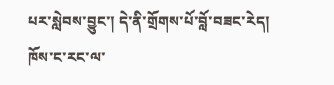པར་སླེབས་བྱུང་། དེ་ནི་གྲོགས་པོ་བློ་བཟང་རེད། ཁོས་ང་རང་ལ་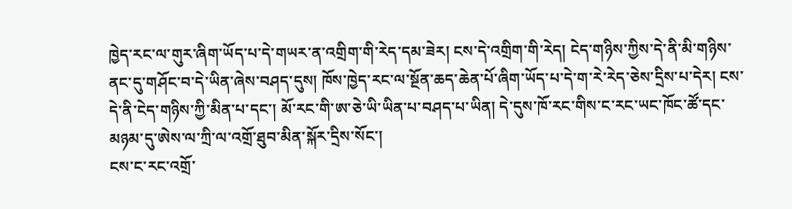ཁྱེད་རང་ལ་གུར་ཞིག་ཡོད་པ་དེ་གཡར་ན་འགྲིག་གི་རེད་དམ་ཟེར། ངས་དེ་འགྲིག་གི་རེད། ངེད་གཉིས་ཀྱིས་དེ་ནི་མི་གཉིས་ནང་དུ་གཤོང་བ་དེ་ཡིན་ཞེས་བཤད་དུས། ཁོས་ཁྱེད་རང་ལ་སྔོན་ཆད་ཆེན་པོ་ཞིག་ཡོད་པ་དེ་ག་རེ་རེད་ཅེས་དྲིས་པ་དེར། ངས་དེ་ནི་ངེད་གཉིས་ཀྱི་མིན་པ་དང་། མོ་རང་གི་ཨ་ཅེ་ཡི་ཡིན་པ་བཤད་པ་ཡིན། དེ་དུས་ཁོ་རང་གིས་ང་རང་ཡང་ཁོང་ཚོ་དང་མཉམ་དུ་ཨེས་ལ་ཀྲི་ལ་འགྲོ་ཐུབ་མིན་སྐོར་དྲིས་སོང་།
ངས་ང་རང་འགྲོ་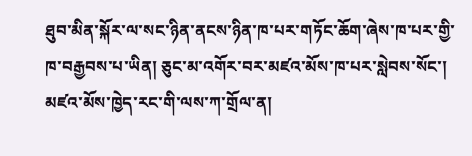ཐུབ་མིན་སྐོར་ལ་སང་ཉིན་ནངས་ཉིན་ཁ་པར་གཏོང་ཆོག་ཞེས་ཁ་པར་གྱི་ཁ་བརྒྱབས་པ་ཡིན། ཅུང་མ་འགོར་བར་མཛའ་མོས་ཁ་པར་སླེབས་སོང་། མཛའ་མོས་ཁྱེད་རང་གི་ལས་ཀ་གྲོལ་ན།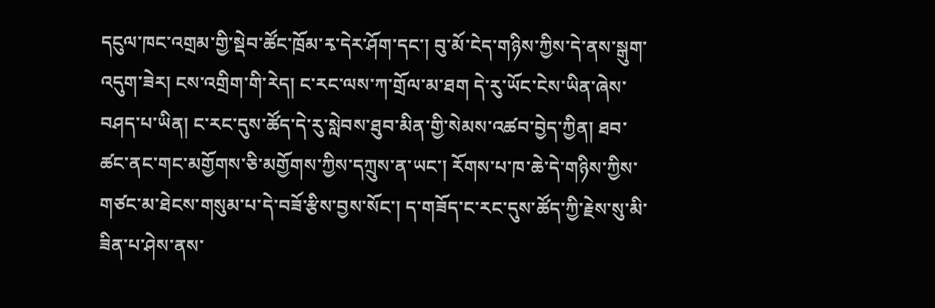དངུལ་ཁང་འགྲམ་གྱི་སྡེབ་ཚོང་ཁྲོམ་རྭ་དེར་ཤོག་དང་། བུ་མོ་ངེད་གཉིས་ཀྱིས་དེ་ནས་སྒུག་འདུག་ཟེར། ངས་འགྲིག་གི་རེད། ང་རང་ལས་ཀ་གྲོལ་མ་ཐག དེ་རུ་ཡོང་ངེས་ཡིན་ཞེས་བཤད་པ་ཡིན། ང་རང་དུས་ཚོད་དེ་རུ་སླེབས་ཐུབ་མིན་གྱི་སེམས་འཚབ་བྱེད་ཀྱིན། ཐབ་ཚང་ནང་གང་མགྱོགས་ཅི་མགྱོགས་ཀྱིས་དཀྲུས་ན་ཡང་། རོགས་པ་ཁ་ཆེ་དེ་གཉིས་ཀྱིས་གཙང་མ་ཐེངས་གསུམ་པ་དེ་བཟོ་རྩིས་བྱས་སོང་། ད་གཟོད་ང་རང་དུས་ཚོད་ཀྱི་རྗེས་སུ་མི་ཟིན་པ་ཤེས་ནས་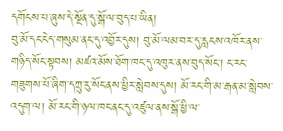དགོངས་པ་ཞུས་དེ་སྔོན་དུ་སྒོ་ལ་བུད་པ་ཡིན།
བུ་མོ་དང་ངེད་གསུམ་ནང་དུ་འབྱོར་དུས། བུ་མོ་ལམ་བར་དུ་རླངས་འཁོར་ནས་གཉིད་སོང་སྟབས། མཛའ་མོས་ཐོག་ཁང་དུ་འཁུར་ནས་བུད་སོང་། ང་རང་གཟུགས་པོ་ཞིག་དཀྲུ་རུ་སོང་ནས་ཕྱིར་སླེབས་དུས། མོ་རང་གི་མ་རྒན་མ་སླེབས་འདུག་ལ། མོ་རང་གི་ཉལ་ཁང་ནང་དུ་འཛུལ་ནས་སྒོ་ཕྱི་ལ་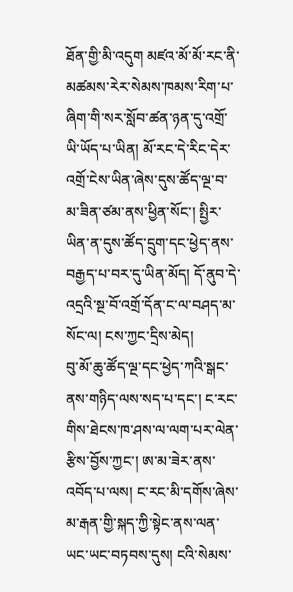ཐོན་གྱི་མི་འདུག མཛའ་མོ་མོ་རང་ནི་མཚམས་རེར་སེམས་ཁམས་རིག་པ་ཞིག་གི་སར་སློབ་ཚན་ཉན་དུ་འགྲོ་ཡི་ཡོད་པ་ཡིན། མོ་རང་དེ་རིང་དེར་འགྲོ་ངེས་ཡིན་ཞེས་དུས་ཚོད་ལྔ་བ་མ་ཟིན་ཙམ་ནས་ཕྱིན་སོང་། སྤྱིར་ཡིན་ན་དུས་ཚོད་དྲུག་དང་ཕྱེད་ནས་བརྒྱད་པ་བར་དུ་ཡིན་མོད། དོ་ནུབ་དེ་འདྲའི་སྔ་བོ་འགྲོ་དོན་ང་ལ་བཤད་མ་སོང་ལ། ངས་ཀྱང་དྲིས་མེད།
བུ་མོ་ཆུ་ཚོད་ལྔ་དང་ཕྱེད་ཀའི་སྒང་ནས་གཉིད་ལས་སད་པ་དང་། ང་རང་གིས་ཐེངས་ཁ་ཤས་ལ་ལག་པར་ལེན་རྩིས་བྱོས་ཀྱང་། ཨ་མ་ཟེར་ནས་འབོད་པ་ལས། ང་རང་མི་དགོས་ཞེས་མ་རྒན་གྱི་སྐད་ཀྱི་སྟེང་ནས་ལན་ཡང་ཡང་བཏབས་དུས། ངའི་སེམས་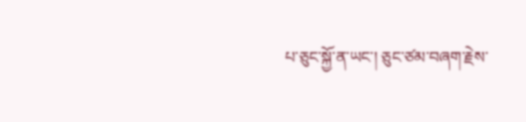པ་ཅུང་སྐྱོ་ན་ཡང་། ཅུང་ཙམ་བཞག་རྗེས་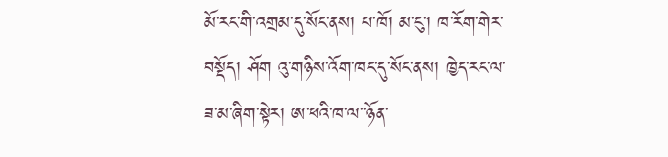མོ་རང་གི་འགྲམ་དུ་སོང་ནས། པ་ཁོ། མ་ངུ་། ཁ་རོག་གེར་བསྡོད། ཤོག འུ་གཉིས་འོག་ཁང་དུ་སོང་ནས། ཁྱེད་རང་ལ་ཟ་མ་ཞིག་སྟེར། ཨ་ཕའི་ཁ་ལ་་ཉོན་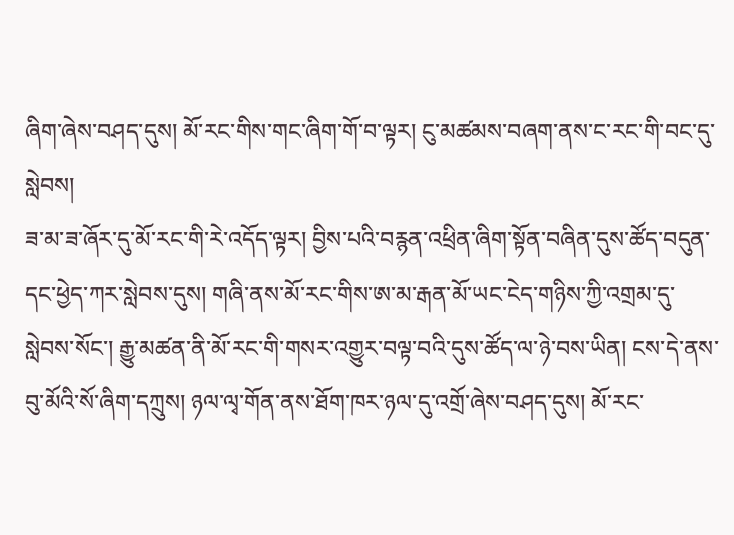ཞིག་ཞེས་བཤད་དུས། མོ་རང་གིས་གང་ཞིག་གོ་བ་ལྟར། ངུ་མཚམས་བཞག་ནས་ང་རང་གི་བང་དུ་སླེབས།
ཟ་མ་ཟ་ཞོར་དུ་མོ་རང་གི་རེ་འདོད་ལྟར། བྱིས་པའི་བརྙན་འཕྲིན་ཞིག་སྟོན་བཞིན་དུས་ཚོད་བདུན་དང་ཕྱེད་ཀར་སླེབས་དུས། གཞི་ནས་མོ་རང་གིས་ཨ་མ་རྒན་མོ་ཡང་ངེད་གཉིས་ཀྱི་འགྲམ་དུ་སླེབས་སོང་། རྒྱུ་མཚན་ནི་མོ་རང་གི་གསར་འགྱུར་བལྟ་བའི་དུས་ཚོད་ལ་ཉེ་བས་ཡིན། ངས་དེ་ནས་བུ་མོའི་སོ་ཞིག་དཀྲུས། ཉལ་ལྭ་གོན་ནས་ཐོག་ཁར་ཉལ་དུ་འགྲོ་ཞེས་བཤད་དུས། མོ་རང་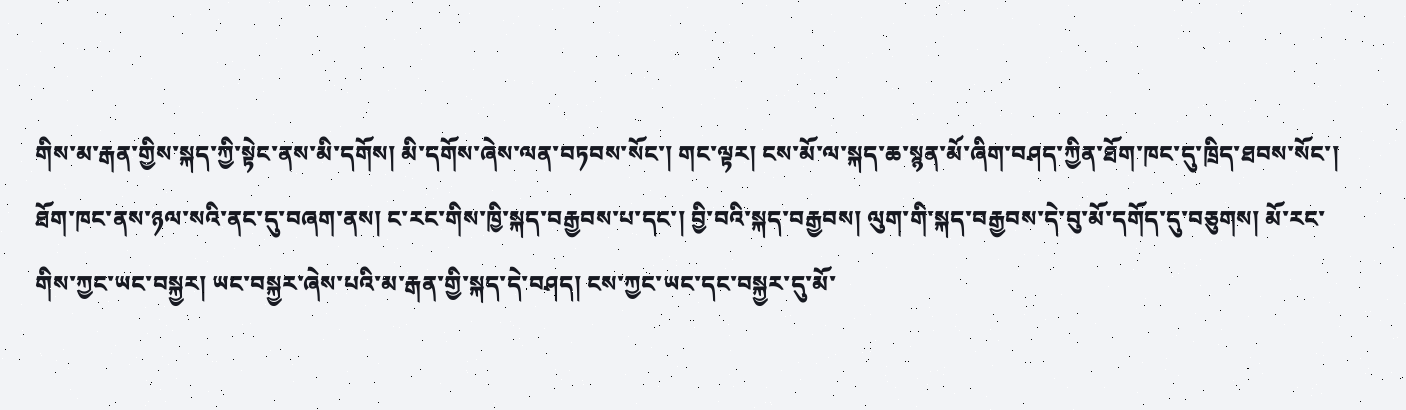གིས་མ་རྒན་གྱིས་སྐད་ཀྱི་སྟེང་ནས་མི་དགོས། མི་དགོས་ཞེས་ལན་བཏབས་སོང་། གང་ལྟར། ངས་མོ་ལ་སྐད་ཆ་སྙན་མོ་ཞིག་བཤད་ཀྱིན་ཐོག་ཁང་དུ་ཁྲིད་ཐབས་སོང་།
ཐོག་ཁང་ནས་ཉལ་སའི་ནང་དུ་བཞག་ནས། ང་རང་གིས་ཁྱི་སྐད་བརྒྱབས་པ་དང་། བྱི་བའི་སྐད་བརྒྱབས། ལུག་གི་སྐད་བརྒྱབས་དེ་བུ་མོ་དགོད་དུ་བཅུགས། མོ་རང་གིས་ཀྱང་ཡང་བསྐྱར། ཡང་བསྐྱར་ཞེས་པའི་མ་རྒན་གྱི་སྐད་དེ་བཤད། ངས་ཀྱང་ཡང་དང་བསྐྱར་དུ་མོ་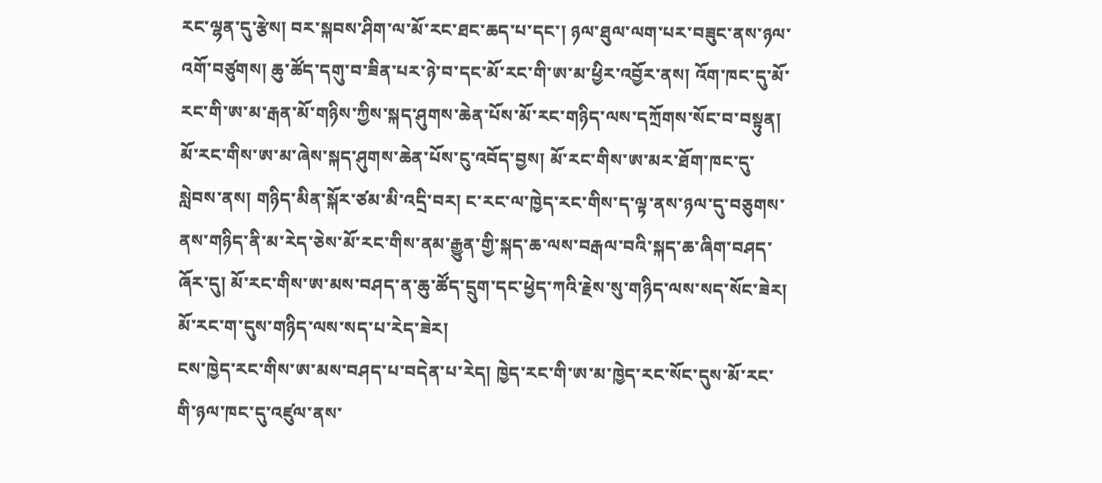རང་ལྷན་དུ་རྩེས། བར་སྐབས་ཤིག་ལ་མོ་རང་ཐང་ཆད་པ་དང་། ཉལ་ཐུལ་ལག་པར་བཟུང་ནས་ཉལ་འགོ་བཙུགས། ཆུ་ཚོད་དགུ་བ་ཟིན་པར་ཉེ་བ་དང་མོ་རང་གི་ཨ་མ་ཕྱིར་འབྱོར་ནས། འོག་ཁང་དུ་མོ་རང་གི་ཨ་མ་རྒན་མོ་གཉིས་ཀྱིས་སྐད་ཤུགས་ཆེན་པོས་མོ་རང་གཉིད་ལས་དཀྲོགས་སོང་བ་བསྟུན། མོ་རང་གིས་ཨ་མ་ཞེས་སྐད་ཤུགས་ཆེན་པོས་ངུ་འབོད་བྱས། མོ་རང་གིས་ཨ་མར་ཐོག་ཁང་དུ་སླེབས་ནས། གཉིད་མིན་སྐོར་ཙམ་མི་འདྲི་བར། ང་རང་ལ་ཁྱེད་རང་གིས་ད་ལྟ་ནས་ཉལ་དུ་བཅུགས་ནས་གཉིད་ནི་མ་རེད་ཅེས་མོ་རང་གིས་ནམ་རྒྱུན་གྱི་སྐད་ཆ་ལས་བརྒལ་བའི་སྐད་ཆ་ཞིག་བཤད་ཞོར་དུ། མོ་རང་གིས་ཨ་མས་བཤད་ན་ཆུ་ཚོད་དྲུག་དང་ཕྱེད་ཀའི་རྗེས་སུ་གཉིད་ལས་སད་སོང་ཟེར། མོ་རང་ག་དུས་གཉིད་ལས་སད་པ་རེད་ཟེར།
ངས་ཁྱེད་རང་གིས་ཨ་མས་བཤད་པ་བདེན་པ་རེད། ཁྱེད་རང་གི་ཨ་མ་ཁྱེད་རང་སོང་དུས་མོ་རང་གི་ཉལ་ཁང་དུ་འཛུལ་ནས་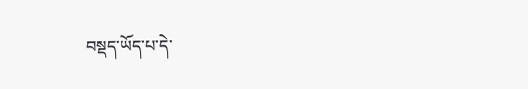བསྡད་ཡོད་པ་དེ་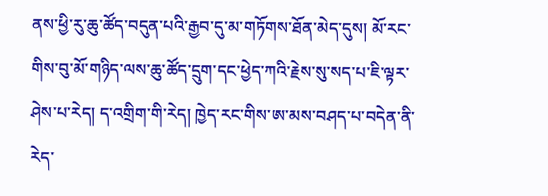ནས་ཕྱི་རུ་ཆུ་ཚོད་བདུན་པའི་རྒྱབ་དུ་མ་གཏོགས་ཐོན་མེད་དུས། མོ་རང་གིས་བུ་མོ་གཉིད་ལས་ཆུ་ཚོད་དྲུག་དང་ཕྱེད་ཀའི་རྗེས་སུ་སད་པ་ཇི་ལྟར་ཤེས་པ་རེད། ད་འགྲིག་གི་རེད། ཁྱེད་རང་གིས་ཨ་མས་བཤད་པ་བདེན་ནི་རེད་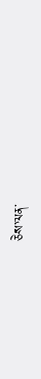ཅེས་ལན་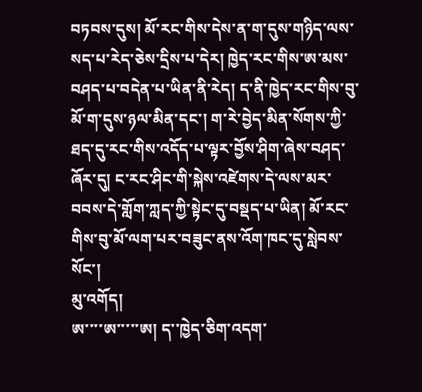བཏབས་དུས། མོ་རང་གིས་དེས་ན་ག་དུས་གཉིད་ལས་སད་པ་རེད་ཅེས་དྲིས་པ་དེར། ཁྱེད་རང་གིས་ཨ་མས་བཤད་པ་བདེན་པ་ཡིན་ནི་རེད། ད་ནི་ཁྱེད་རང་གིས་བུ་མོ་ག་དུས་ཉལ་མིན་དང་། ག་རེ་བྱེད་མིན་སོགས་ཀྱི་ཐད་དུ་རང་གིས་འདོད་པ་ལྟར་བྱོས་ཤིག་ཞེས་བཤད་ཞོར་དུ། ང་རང་ཤིང་གི་སྐེས་འཛེགས་དེ་ལས་མར་བབས་དེ་གློག་ཀླད་ཀྱི་སྟེང་དུ་བསྡད་པ་ཡིན། མོ་རང་གིས་བུ་མོ་ལག་པར་བཟུང་ནས་འོག་ཁང་དུ་སླེབས་སོང་།
མུ་འགོད།
ཨ་་་་ཨ་་་་་ཨ། ད་་ཁྱེད་ཅིག་འདག་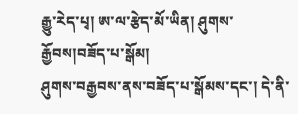རྒྱུ་རེད་པྭ། ཨ་ལ་རྩེད་མོ་ཡིན། ཤུགས་རྒྱོབས།བཟོད་པ་སྒོམ།
ཤུགས་བརྒྱབས་ནས་བཟོད་པ་སྒོམས་དང་། དེ་ནི་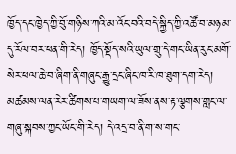ཁྱོད་དང་ཁྱེད་ཀྱི་བོུ་གཉིས་ཀའི་མ་འོང་བའི་བདེ་སྐྱིད་ཀྱི་འཚོ་བ་མཉམ་དུ་རོལ་བར་ཕན་གི་རེད། ཁྱོད་སྡོད་སའི་ཡུལ་གྲུ་དེ་གང་ཡིན་རུང་མགོ་སེར་ཕལ་ཆེ་བ་ཞིག་ནི་གཞུང་རྒྱུ་དྲང་ཞིང་ཁ་རི་ཁ་ཐུག་དག་རེད། མཚམས་ལན་རེར་ཚིགས་པ་གཡག་ལ་ཟོས་ནས་རྟ་ལྕགས་གླང་ལ་གཞུ་སྐབས་ཀྱང་ཡོང་གི་རེད། དེ་འདྲ་བ་ནི་ག་ས་གང་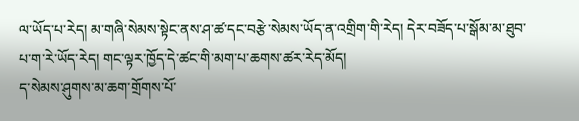ལ་ཡོད་པ་རེད། མ་གཞི་སེམས་སྟེང་ནས་ཤ་ཚ་དང་བརྩེ་སེམས་ཡོད་ན་འགྲིག་གི་རེད། དེར་བཟོད་པ་སྒོམ་མ་ཐུབ་པ་ག་རེ་ཡོད་རེད། གང་ལྟར་ཁྱོད་དེ་ཚང་གི་མག་པ་ཆགས་ཚར་རེད་མོད།
ད་སེམས་ཤུགས་མ་ཆག་གྲོགས་པོ་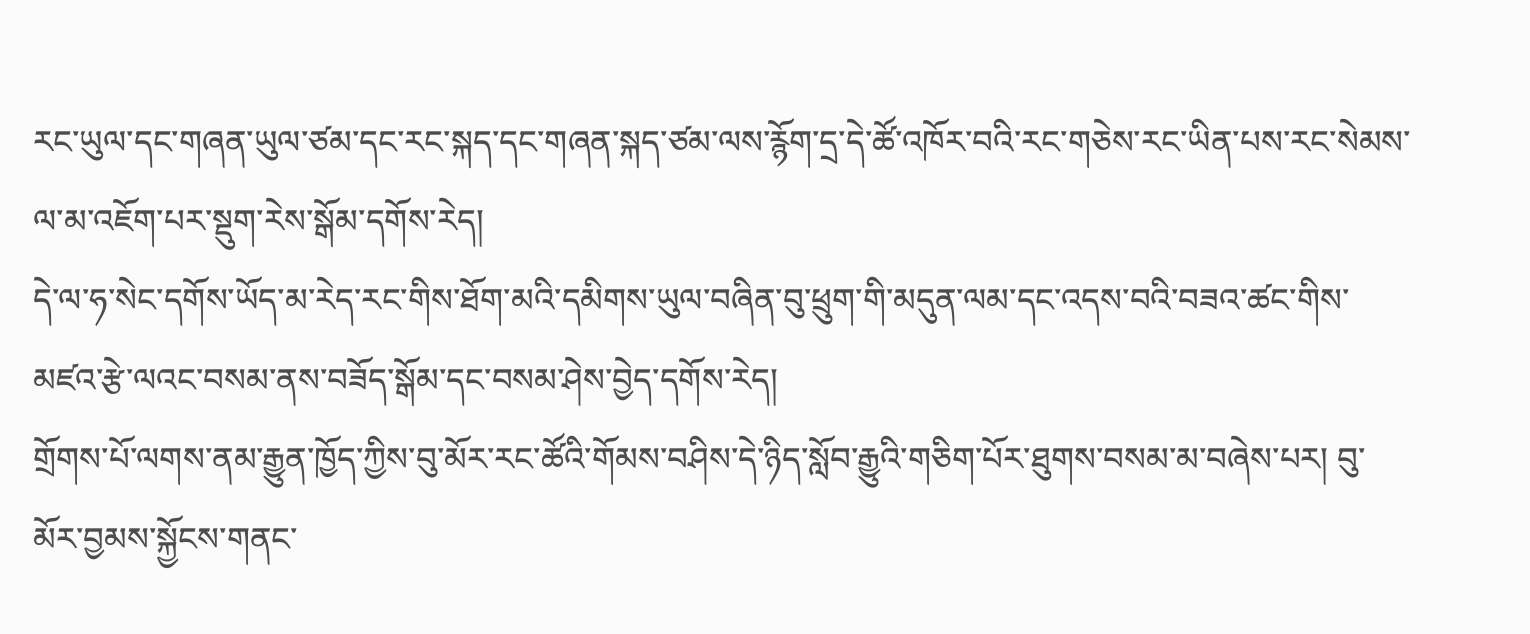རང་ཡུལ་དང་གཞན་ཡུལ་ཙམ་དང་རང་སྐད་དང་གཞན་སྐད་ཙམ་ལས་རྙོག་དྲ་དེ་ཚོ་འཁོར་བའི་རང་གཅེས་རང་ཡིན་པས་རང་སེམས་ལ་མ་འཇོག་པར་སྡུག་རེས་སྒོམ་དགོས་རེད།
དེ་ལ་ཧ་སེང་དགོས་ཡོད་མ་རེད་རང་གིས་ཐོག་མའི་དམིགས་ཡུལ་བཞིན་བུ་ཕྲུག་གི་མདུན་ལམ་དང་འདས་བའི་བཟའ་ཚང་གིས་མཛའ་རྩེ་ལའང་བསམ་ནས་བཟོད་སྒོམ་དང་བསམ་ཤེས་བྱེད་དགོས་རེད།
གྲོགས་པོ་ལགས་ནམ་རྒྱུན་ཁྱོད་ཀྱིས་བུ་མོར་རང་ཚོའི་གོམས་བཤིས་དེ་ཉིད་སློབ་རྒྱུའི་གཅིག་པོར་ཐུགས་བསམ་མ་བཞེས་པར། བུ་མོར་བྱམས་སྐྱོངས་གནང་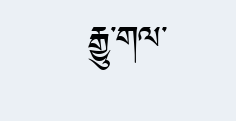རྒྱུ་གལ་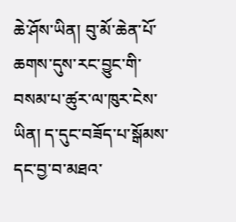ཆེ་ཤོས་ཡིན། བུ་མོ་ཆེན་པོ་ཆགས་དུས་རང་བྱུང་གི་བསམ་པ་ཚུར་ལ་ཁུར་ངེས་ཡིན། ད་དུང་བཟོད་པ་སྒོམས་དང་བྱ་བ་མཐའ་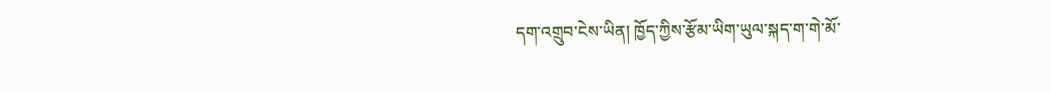དག་འགྲུབ་ངེས་ཡིན། ཁྱོད་ཀྱིས་རྩོམ་ཡིག་ཡུལ་སྐད་ག་གེ་མོ་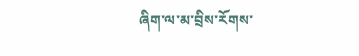ཞིག་ལ་མ་བྲིས་རོགས་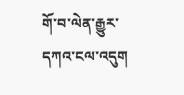གོ་བ་ལེན་རྒྱུར་དཀའ་ངལ་འདུག